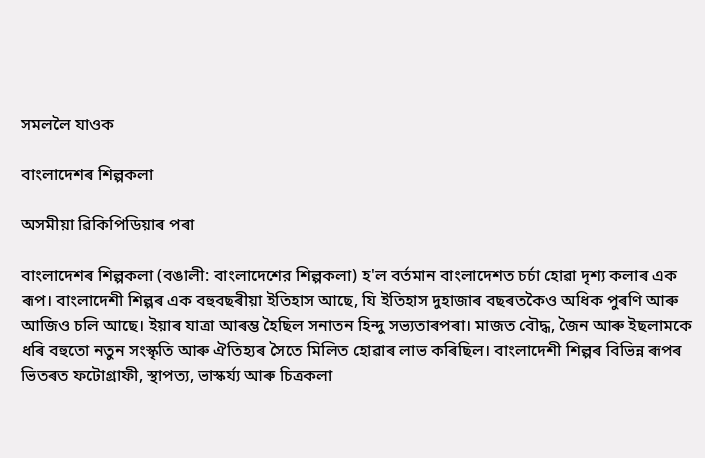সমললৈ যাওক

বাংলাদেশৰ শিল্পকলা

অসমীয়া ৱিকিপিডিয়াৰ পৰা

বাংলাদেশৰ শিল্পকলা (বঙালী: বাংলাদেশেব় শিল্পকলা) হ'ল বৰ্তমান বাংলাদেশত চৰ্চা হোৱা দৃশ্য কলাৰ এক ৰূপ। বাংলাদেশী শিল্পৰ এক বহুবছৰীয়া ইতিহাস আছে, যি ইতিহাস দুহাজাৰ বছৰতকৈও অধিক পুৰণি আৰু আজিও চলি আছে। ইয়াৰ যাত্ৰা আৰম্ভ হৈছিল সনাতন হিন্দু সভ্যতাৰপৰা। মাজত বৌদ্ধ, জৈন আৰু ইছলামকে ধৰি বহুতো নতুন সংস্কৃতি আৰু ঐতিহ্যৰ সৈতে মিলিত হোৱাৰ লাভ কৰিছিল। বাংলাদেশী শিল্পৰ বিভিন্ন ৰূপৰ ভিতৰত ফটোগ্ৰাফী, স্থাপত্য, ভাস্কৰ্য্য আৰু চিত্ৰকলা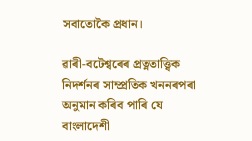সবাতোকৈ প্ৰধান।

ৱাৰী-বটেশ্বৰেৰ প্ৰত্নতাত্ত্বিক নিদৰ্শনৰ সাম্প্ৰতিক খননৰপৰা অনুমান কৰিব পাৰি‍ যে বাংলাদেশী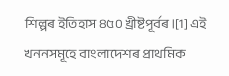শিল্পৰ ইতিহাস ৪৫০ খ্ৰীষ্টপূৰ্বৰ।[1] এই খননসমূহে বাংলাদেশৰ প্ৰাথমিক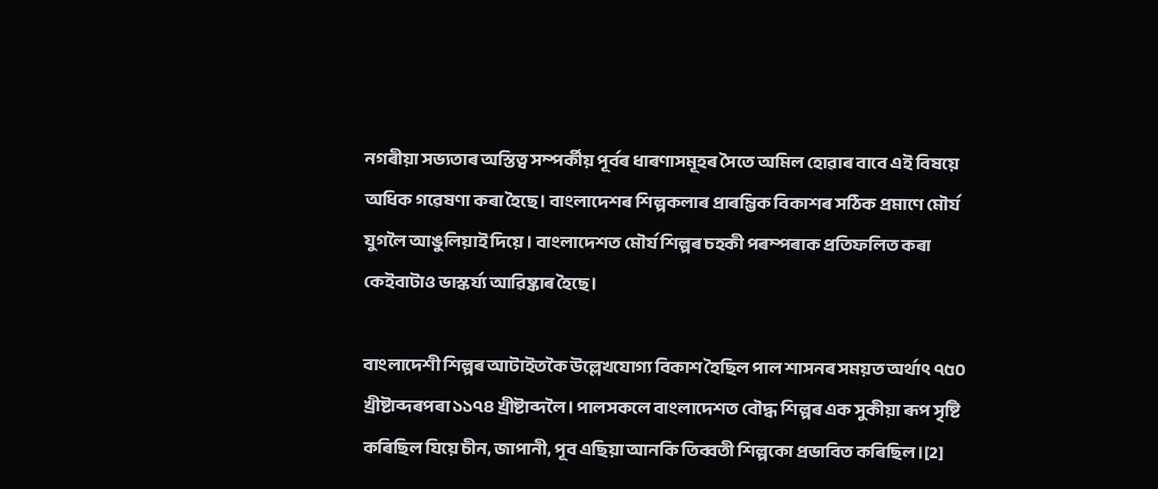নগৰীয়া সভ্যতাৰ অস্তিত্ব সম্পৰ্কীয় পূৰ্বৰ ধাৰণাসমূহৰ সৈতে অমিল হোৱাৰ বাবে এই বিষয়ে অধিক গৱেষণা কৰা হৈছে। বাংলাদেশৰ শিল্পকলাৰ প্ৰাৰম্ভিক বিকাশৰ সঠিক প্ৰমাণে মৌৰ্য যুগলৈ আঙুলিয়াই দিয়ে। বাংলাদেশত মৌৰ্য শিল্পৰ চহকী পৰম্পৰাক প্ৰতিফলিত কৰা কেইবাটাও ভাস্কৰ্য্য আৱিষ্কাৰ হৈছে।

বাংলাদেশী শিল্পৰ আটাইতকৈ উল্লেখযোগ্য বিকাশ হৈছিল পাল শাসনৰ সময়ত অৰ্থাৎ ৭৫০ খ্ৰীষ্টাব্দৰপৰা ১১৭৪ খ্ৰীষ্টাব্দলৈ। পালসকলে বাংলাদেশত বৌদ্ধ শিল্পৰ এক সুকীয়া ৰূপ সৃষ্টি কৰিছিল যিয়ে চীন, জাপানী, পূব এছিয়া আনকি তিব্বতী শিল্পকো প্ৰভাবিত কৰিছিল।[2]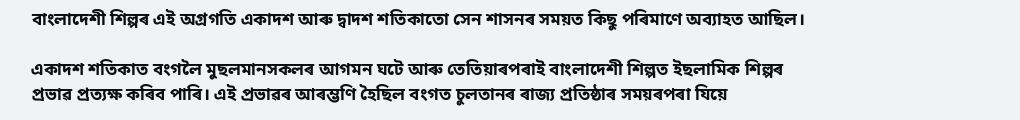বাংলাদেশী শিল্পৰ এই অগ্ৰগতি একাদশ আৰু দ্বাদশ শতিকাতো সেন শাসনৰ সময়ত কিছু পৰিমাণে অব্যাহত আছিল।

একাদশ শতিকাত বংগলৈ মুছলমানসকলৰ আগমন ঘটে আৰু তেতিয়াৰপৰাই বাংলাদেশী শিল্পত ইছলামিক শিল্পৰ প্ৰভাৱ প্ৰত্যক্ষ কৰিব পাৰি। এই প্ৰভাৱৰ আৰম্ভণি হৈছিল বংগত চুলতানৰ ৰাজ্য প্ৰতিষ্ঠাৰ সময়ৰপৰা যিয়ে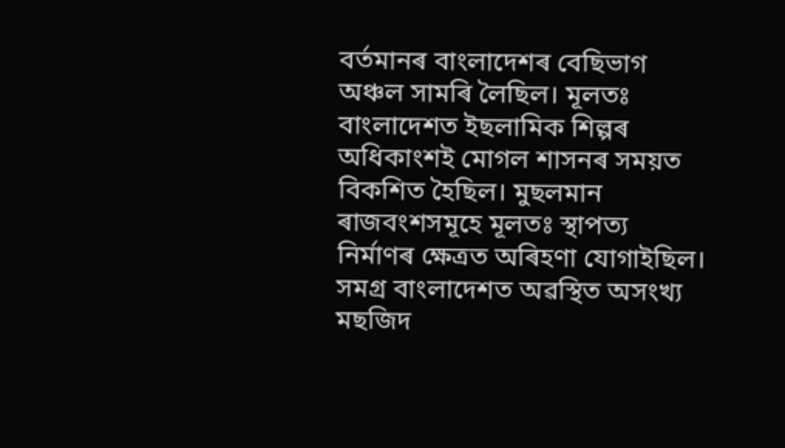বৰ্তমানৰ বাংলাদেশৰ বেছিভাগ অঞ্চল সামৰি লৈছিল। মূলতঃ বাংলাদেশত ইছলামিক শিল্পৰ অধিকাংশই মোগল শাসনৰ সময়ত বিকশিত হৈছিল। মুছলমান ৰাজবংশসমূহে মূলতঃ স্থাপত্য নিৰ্মাণৰ ক্ষেত্ৰত অৰিহণা যোগাইছিল। সমগ্ৰ বাংলাদেশত অৱস্থিত অসংখ্য মছজিদ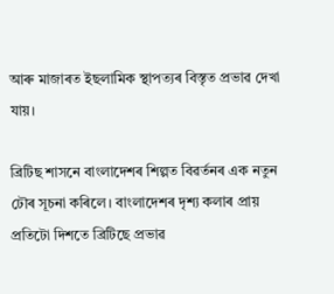আৰু মাজাৰত ইছলামিক স্থাপত্যৰ বিস্তৃত প্ৰভাৱ দেখা যায়।

ব্ৰিটিছ শাসনে বাংলাদেশৰ শিল্পত বিৱৰ্তনৰ এক নতুন ঢৌৰ সূচনা কৰিলে। বাংলাদেশৰ দৃশ্য কলাৰ প্ৰায় প্ৰতিটো দিশতে ব্ৰিটিছে প্ৰভাৱ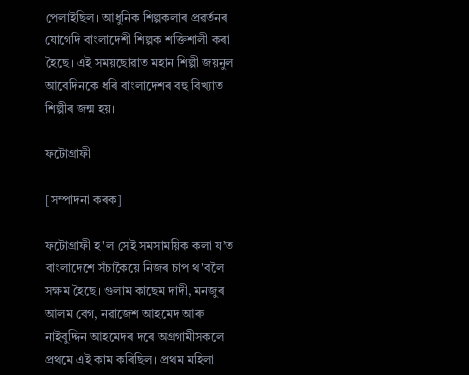পেলাইছিল। আধুনিক শিল্পকলাৰ প্ৰৱৰ্তনৰ যোগেদি‍ বাংলাদেশী শিল্পক শক্তিশালী কৰা হৈছে। এই সময়ছোৱাত মহান শিল্পী জয়নুল আবেদিনকে ধৰি বাংলাদেশৰ বহু বিখ্যাত শিল্পীৰ জন্ম হয়।

ফটোগ্ৰাফী

[সম্পাদনা কৰক]

ফটোগ্ৰাফী হ'ল সেই সমসাময়িক কলা য’ত বাংলাদেশে সঁচাকৈয়ে নিজৰ চাপ থ'বলৈ সক্ষম হৈছে। গুলাম কাছেম দাদী, মনজুৰ আলম বেগ, নৱাজেশ আহমেদ আৰু নাইবুদ্দিন আহমেদৰ দৰে অগ্ৰগামীসকলে প্ৰথমে এই কাম কৰিছিল। প্ৰথম মহিলা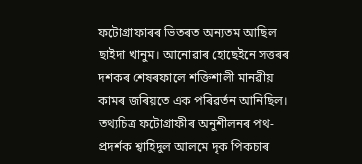ফটোগ্ৰাফাৰৰ ভিতৰত অন্যতম আছিল ছাইদা খানুম। আনোৱাৰ হোছেইনে সত্তৰৰ দশকৰ শেষৰফালে শক্তিশালী মানৱীয় কামৰ জৰিয়তে এক পৰিৱৰ্তন আনিছিল। তথ্যচিত্ৰ ফটোগ্ৰাফীৰ অনুশীলনৰ পথ-প্ৰদৰ্শক শ্বাহিদুল আলমে দৃক পিকচাৰ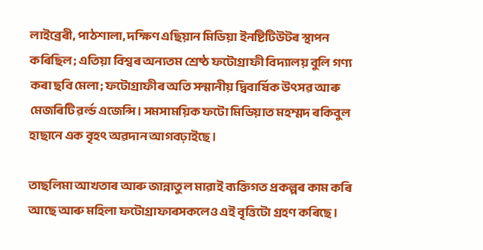লাইব্ৰেৰী, পাঠশালা, দক্ষিণ এছিয়ান মিডিয়া ইনষ্টিটিউটৰ স্থাপন কৰিছিল; এতিয়া বিশ্বৰ অন্যতম শ্ৰেষ্ঠ ফটোগ্ৰাফী বিদ্যালয় বুলি গণ্য কৰা ছবি মেলা; ফটোগ্ৰাফীৰ অতি সন্মানীয় দ্বিবাৰ্ষিক উৎসৱ আৰু মেজৰিটি ৱৰ্ল্ড এজেন্সি। সমসাময়িক ফটো মিডিয়াত মহম্মদ ৰকিবুল হাছানে এক বৃহৎ অৱদান আগবঢ়াইছে।

তাছলিমা আখতাৰ আৰু জান্নাতুল মাৱাই ব্যক্তিগত প্ৰকল্পৰ কাম কৰি আছে আৰু মহিলা ফটোগ্ৰাফাৰসকলেও এই বৃত্তিটো গ্ৰহণ কৰিছে।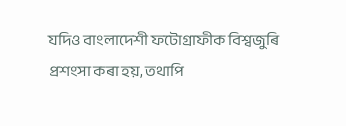যদিও বাংলাদেশী ফটোগ্ৰাফীক বিশ্বজুৰি প্ৰশংসা কৰা হয়, তথাপি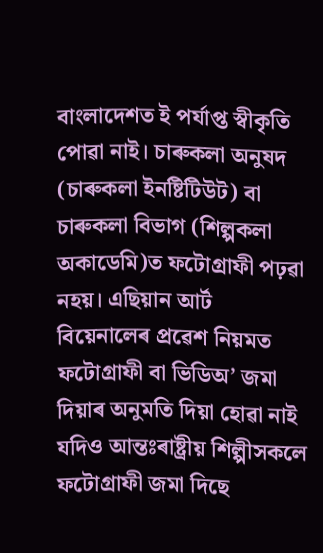বাংলাদেশত ই পৰ্যাপ্ত স্বীকৃতি পোৱা নাই। চাৰুকলা অনুষদ (চাৰুকলা ইনষ্টিটিউট) বা চাৰুকলা বিভাগ (শিল্পকলা অকাডেমি)ত ফটোগ্ৰাফী পঢ়ৱা নহয়। এছিয়ান আৰ্ট বিয়েনালেৰ প্ৰৱেশ নিয়মত ফটোগ্ৰাফী বা ভিডিঅ’ জমা দিয়াৰ অনুমতি দিয়া হোৱা নাই যদিও আন্তঃৰাষ্ট্ৰীয় শিল্পীসকলে ফটোগ্ৰাফী জমা দিছে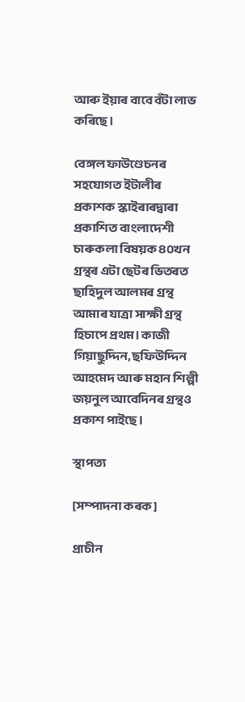আৰু ইয়াৰ বাবে বঁটা লাভ কৰিছে।

বেঙ্গল ফাউণ্ডেচনৰ সহযোগত ইটালীৰ প্ৰকাশক স্কাইৰাৰদ্বাৰা প্ৰকাশিত বাংলাদেশী চাৰুকলা বিষয়ক ৪০খন গ্ৰন্থৰ এটা ছেটৰ ভিতৰত ছাহিদুল আলমৰ গ্ৰন্থ আমাৰ যাত্ৰা সাক্ষী গ্ৰন্থ হিচাপে প্ৰথম। কাজী গিয়াছুদ্দিন, ছফিউদ্দিন আহমেদ আৰু মহান শিল্পী জয়নুল আবেদিনৰ গ্ৰন্থও প্ৰকাশ পাইছে।

স্থাপত্য

[সম্পাদনা কৰক]

প্ৰাচীন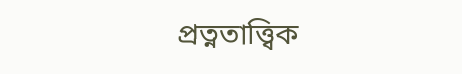প্ৰত্নতাত্ত্বিক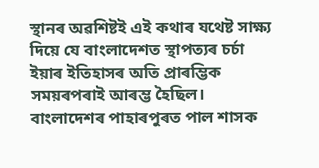স্থানৰ অৱশিষ্টই এই কথাৰ যথেষ্ট সাক্ষ্য দিয়ে যে বাংলাদেশত স্থাপত্যৰ চৰ্চা ইয়াৰ ইতিহাসৰ অতি প্ৰাৰম্ভিক সময়ৰপৰাই আৰম্ভ হৈছিল। বাংলাদেশৰ পাহাৰপুৰত পাল শাসক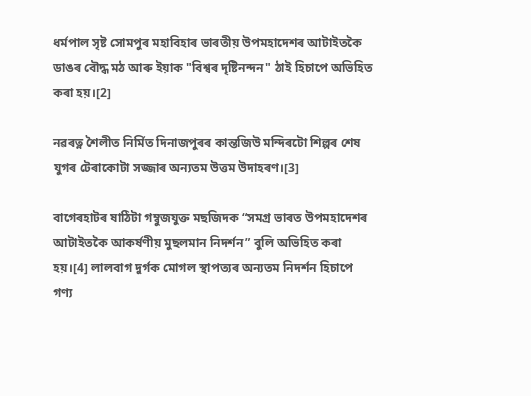ধৰ্মপাল সৃষ্ট সোমপুৰ মহাবিহাৰ ভাৰতীয় উপমহাদেশৰ আটাইতকৈ ডাঙৰ বৌদ্ধ মঠ আৰু ইয়াক "বিশ্বৰ দৃষ্টিনন্দন" ঠাই হিচাপে অভিহিত কৰা হয়।[2]

নৱৰত্ন শৈলীত নিৰ্মিত দিনাজপুৰৰ কান্তজিউ মন্দিৰটো শিল্পৰ শেষ যুগৰ টেৰাকোটা সজ্জাৰ অন্যতম উত্তম উদাহৰণ।[3]

বাগেৰহাটৰ ষাঠিটা গম্বুজযুক্ত মছজিদক “সমগ্ৰ ভাৰত উপমহাদেশৰ আটাইতকৈ আকৰ্ষণীয় মুছলমান নিদৰ্শন” বুলি অভিহিত কৰা হয়।[4] লালবাগ দুৰ্গক মোগল স্থাপত্যৰ অন্যতম নিদৰ্শন হিচাপে গণ্য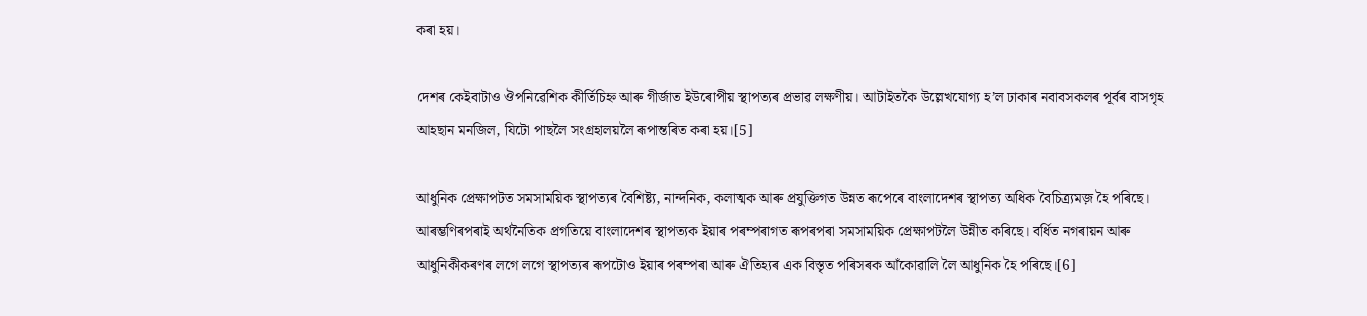কৰা হয়।

দেশৰ কেইবাটাও ঔপনিৱেশিক কীৰ্তিচিহ্ন আৰু গীৰ্জাত ইউৰোপীয় স্থাপত্যৰ প্ৰভাৱ লক্ষণীয়। আটাইতকৈ উল্লেখযোগ্য হ’ল ঢাকাৰ নবাবসকলৰ পূৰ্বৰ বাসগৃহ আহছান মনজিল, যিটো পাছলৈ সংগ্ৰহালয়লৈ ৰূপান্তৰিত কৰা হয়।[5]

আধুনিক প্ৰেক্ষাপটত সমসাময়িক স্থাপত্যৰ বৈশিষ্ট্য, নান্দনিক, কলাত্মক আৰু প্ৰযুক্তিগত উন্নত ৰূপেৰে বাংলাদেশৰ স্থাপত্য অধিক বৈচিত্ৰ্যমজ় হৈ পৰিছে। আৰম্ভণিৰপৰাই অৰ্থনৈতিক প্ৰগতিয়ে বাংলাদেশৰ স্থাপত্যক ইয়াৰ পৰম্পৰাগত ৰূপৰপৰা সমসাময়িক প্ৰেক্ষাপটলৈ উন্নীত কৰিছে। বৰ্ধিত নগৰায়ন আৰু আধুনিকীকৰণৰ লগে লগে স্থাপত্যৰ ৰূপটোও ইয়াৰ পৰম্পৰা আৰু ঐতিহ্যৰ এক বিস্তৃত পৰিসৰক আঁকোৱালি লৈ আধুনিক হৈ পৰিছে।[6]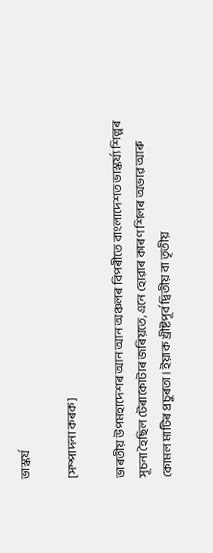ভাস্কৰ্য

[সম্পাদনা কৰক]

ভাৰতীয় উপমহাদেশৰ আন আন অঞ্চলৰ বিপৰীতে‍ বাংলাদেশত ভাস্কৰ্য্য শিল্পৰ সূচনা হৈছিল টেৰাকোটাৰ জৰিয়তে, এনে হোৱাৰ কাৰণ শিলৰ অভাৱ আৰু কোমল মাটিৰ প্ৰচুৰতা। ইয়াক খ্ৰীষ্টপূৰ্ব দ্বিতীয় বা তৃতীয়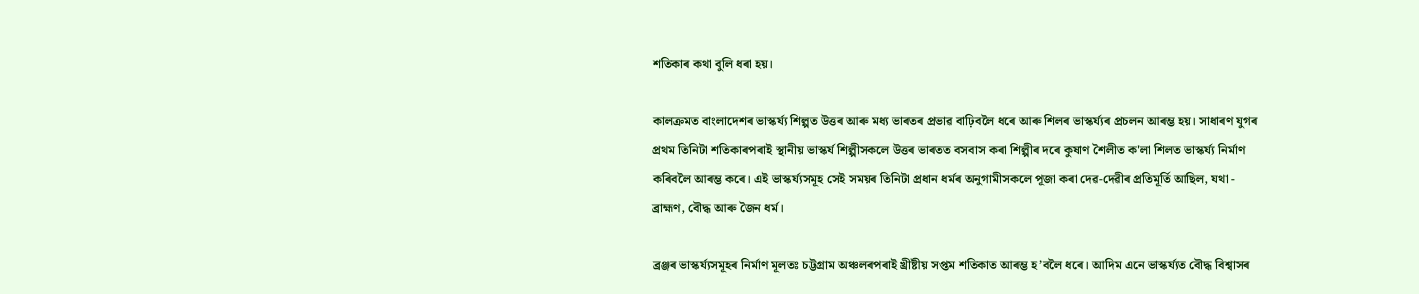শতিকাৰ কথা বুলি ধৰা হয়।

কালক্ৰমত বাংলাদেশৰ ভাস্কৰ্য্য শিল্পত উত্তৰ আৰু মধ্য ভাৰতৰ প্ৰভাৱ বাঢ়িবলৈ ধৰে আৰু শিলৰ ভাস্কৰ্য্যৰ প্ৰচলন আৰম্ভ হয়। সাধাৰণ যুগৰ প্ৰথম তিনিটা শতিকাৰপৰাই স্থানীয় ভাস্কৰ্য শিল্পীসকলে উত্তৰ ভাৰতত বসবাস কৰা শিল্পীৰ দৰে‍ কুষাণ শৈলীত ক'লা শিলত ভাস্কৰ্য্য নিৰ্মাণ কৰিবলৈ আৰম্ভ কৰে। এই ভাস্কৰ্য্যসমূহ সেই সময়ৰ তিনিটা প্ৰধান ধৰ্মৰ অনুগামীসকলে পূজা কৰা দেৱ-দেৱীৰ প্ৰতিমূৰ্তি আছিল, যথা - ব্ৰাহ্মণ, বৌদ্ধ আৰু জৈন ধৰ্ম।

ব্ৰঞ্জৰ ভাস্কৰ্য্যসমূহৰ নিৰ্মাণ মূলতঃ চট্টগ্ৰাম অঞ্চলৰপৰাই খ্ৰীষ্টীয় সপ্তম শতিকাত আৰম্ভ হ’বলৈ ধৰে। আদিম এনে ভাস্কৰ্য্যত বৌদ্ধ বিশ্বাসৰ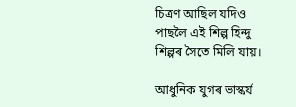চিত্ৰণ আছিল যদিও পাছলৈ এই শিল্প হিন্দু শিল্পৰ সৈতে মিলি যায়।

আধুনিক যুগৰ ভাস্কৰ্য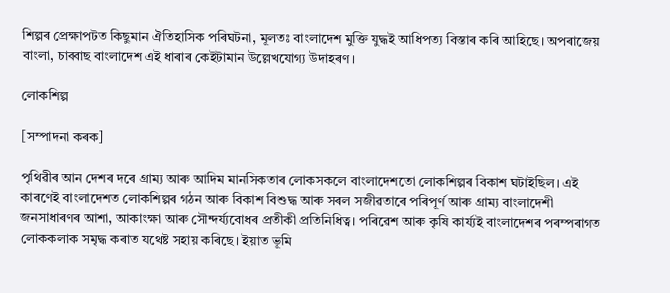শিল্পৰ প্ৰেক্ষাপটত কিছুমান ঐতিহাসিক পৰিঘটনা, মূলতঃ বাংলাদেশ মুক্তি যুদ্ধই আধিপত্য বিস্তাৰ কৰি আহিছে। অপৰাজেয় বাংলা, চাব্বাছ বাংলাদেশ এই ধাৰাৰ কেইটামান উল্লেখযোগ্য উদাহৰণ।

লোকশিল্প

[সম্পাদনা কৰক]

পৃথিৱীৰ আন দেশৰ দৰে গ্ৰাম্য আৰু আদিম মানসিকতাৰ লোকসকলে বাংলাদেশতো লোকশিল্পৰ বিকাশ ঘটাইছিল। এই কাৰণেই বাংলাদেশত লোকশিল্পৰ গঠন আৰু বিকাশ বিশুদ্ধ আৰু সৰল সজীৱতাৰে পৰিপূৰ্ণ আৰু গ্ৰাম্য বাংলাদেশী জনসাধাৰণৰ আশা, আকাংক্ষা আৰু সৌন্দৰ্য্যবোধৰ প্ৰতীকী প্ৰতিনিধিত্ব। পৰিৱেশ আৰু কৃষি কাৰ্য্যই বাংলাদেশৰ পৰম্পৰাগত লোককলাক সমৃদ্ধ কৰাত যথেষ্ট সহায় কৰিছে। ইয়াত ভূমি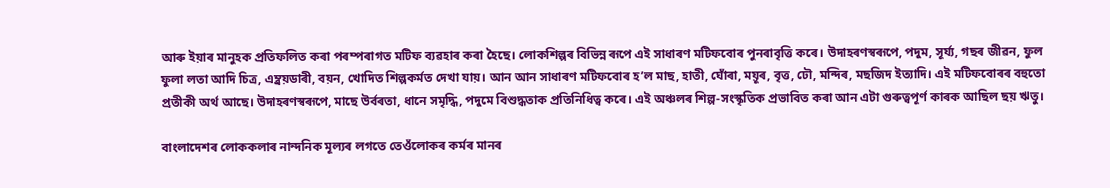আৰু ইয়াৰ মানুহক প্ৰতিফলিত কৰা পৰম্পৰাগত মটিফ ব্যৱহাৰ কৰা হৈছে। লোকশিল্পৰ বিভিন্ন ৰূপে এই সাধাৰণ মটিফবোৰ পুনৰাবৃত্তি কৰে। উদাহৰণস্বৰূপে, পদুম, সূৰ্য্য, গছৰ জীৱন, ফুল ফুলা লতা আদি চিত্ৰ, এম্ব্ৰয়ডাৰী, বয়ন, খোদিত শিল্পকৰ্মত দেখা যায়। আন আন সাধাৰণ মটিফবোৰ হ’ল মাছ, হাতী, ঘোঁৰা, ময়ূৰ, বৃত্ত, ঢৌ, মন্দিৰ, মছজিদ ইত্যাদি। এই মটিফবোৰৰ বহুতো প্ৰতীকী অৰ্থ আছে। উদাহৰণস্বৰূপে, মাছে উৰ্বৰতা, ধানে সমৃদ্ধি, পদুমে বিশুদ্ধতাক প্ৰতিনিধিত্ব কৰে। এই অঞ্চলৰ শিল্প-সংস্কৃতিক প্ৰভাবিত কৰা আন এটা গুৰুত্বপূৰ্ণ কাৰক আছিল ছয় ঋতু।

বাংলাদেশৰ লোককলাৰ নান্দনিক মূল্যৰ লগতে তেওঁলোকৰ কৰ্মৰ মানৰ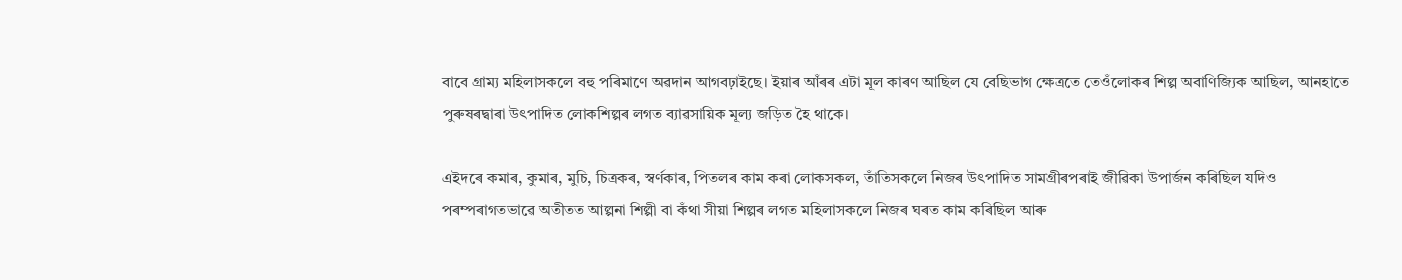বাবে গ্ৰাম্য মহিলাসকলে বহু পৰিমাণে অৱদান আগবঢ়াইছে। ইয়াৰ আঁৰৰ এটা মূল কাৰণ আছিল যে বেছিভাগ ক্ষেত্ৰতে তেওঁলোকৰ শিল্প অবাণিজ্যিক আছিল, আনহাতে পুৰুষৰদ্বাৰা উৎপাদিত লোকশিল্পৰ লগত ব্যাৱসায়িক মূল্য জড়িত হৈ থাকে।

এইদৰে কমাৰ, কুমাৰ, মুচি‍, চিত্ৰকৰ, স্বৰ্ণকাৰ, পিতলৰ কাম কৰা লোকসকল, তাঁতিসকলে‍ নিজৰ উৎপাদিত সামগ্ৰীৰপৰাই জীৱিকা উপাৰ্জন কৰিছিল যদিও পৰম্পৰাগতভাৱে অতীতত আল্পনা শিল্পী বা কঁথা সীয়া শিল্পৰ লগত মহিলাসকলে নিজৰ ঘৰত কাম কৰিছিল আৰু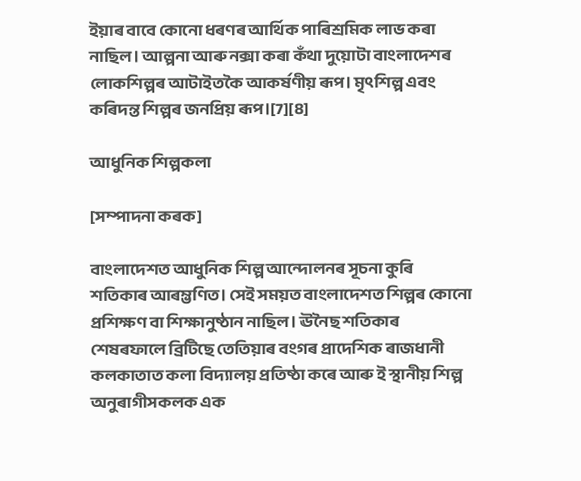ইয়াৰ বাবে কোনো ধৰণৰ আৰ্থিক পাৰিশ্ৰমিক লাভ কৰা নাছিল। আল্পনা আৰু নক্সা কৰা কঁথা দুয়োটা বাংলাদেশৰ লোকশিল্পৰ আটাইতকৈ আকৰ্ষণীয় ৰূপ। মৃৎশিল্প এবং কৰিদন্ত শিল্পৰ জনপ্ৰিয় ৰূপ।[7][8]

আধুনিক শিল্পকলা

[সম্পাদনা কৰক]

বাংলাদেশত আধুনিক শিল্প আন্দোলনৰ সূচনা কুৰি‍ শতিকাৰ আৰম্ভণিত। সেই সময়ত বাংলাদেশত শিল্পৰ কোনো প্ৰশিক্ষণ বা শিক্ষানুষ্ঠান নাছিল। ঊনৈছ শতিকাৰ শেষৰফালে ব্ৰিটিছে তেতিয়াৰ বংগৰ প্ৰাদেশিক ৰাজধানী কলকাতাত কলা বিদ্যালয় প্ৰতিষ্ঠা কৰে আৰু ই স্থানীয় শিল্প অনুৰাগীসকলক এক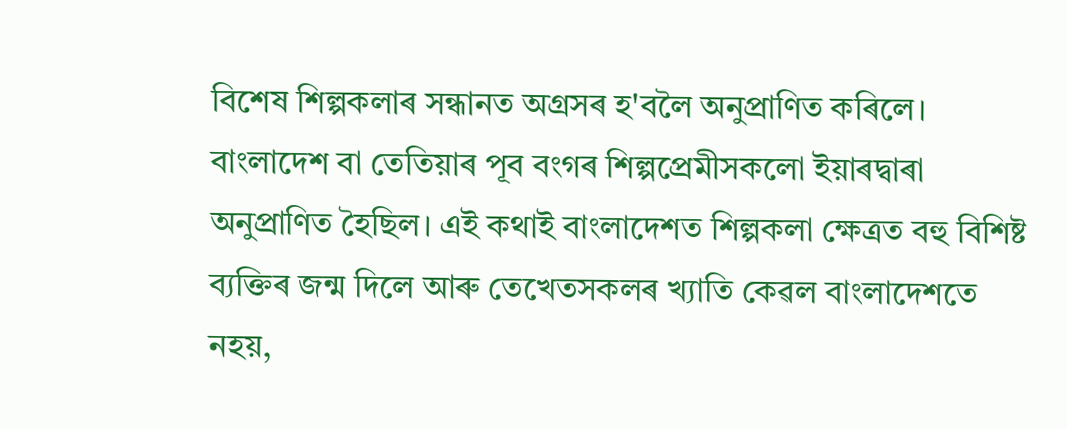বিশেষ শিল্পকলাৰ সন্ধানত অগ্ৰসৰ হ'বলৈ অনুপ্ৰাণিত কৰিলে। বাংলাদেশ বা তেতিয়াৰ পূব বংগৰ শিল্পপ্ৰেমীসকলো ইয়াৰদ্বাৰা অনুপ্ৰাণিত হৈছিল। এই কথাই বাংলাদেশত শিল্পকলা ক্ষেত্ৰত বহু বিশিষ্ট ব্যক্তিৰ জন্ম দিলে‍ আৰু তেখেতসকলৰ খ্যাতি কেৱল বাংলাদেশতে নহয়,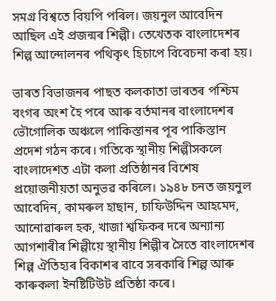সমগ্ৰ বিশ্বতে বিয়পি পৰিল। জয়নুল আবেদিন আছিল এই প্ৰজন্মৰ শিল্পী। তেখেতক বাংলাদেশৰ শিল্প আন্দোলনৰ পথিকৃৎ হিচাপে‍ বিবেচনা কৰা হয়।

ভাৰত বিভাজনৰ পাছত কলকাতা ভাৰতৰ পশ্চিম বংগৰ অংশ হৈ পৰে আৰু বৰ্তমানৰ বাংলাদেশৰ ভৌগোলিক অঞ্চলে পাকিস্তানৰ পূব পাকিস্তান প্ৰদেশ গঠন কৰে। গতিকে স্থানীয় শিল্পীসকলে বাংলাদেশত এটা কলা প্ৰতিষ্ঠানৰ বিশেষ প্ৰয়োজনীয়তা অনুভৱ কৰিলে। ১৯৪৮ চনত জয়নুল আবেদিন, কামৰুল হাছান, চাফিউদ্দিন আহমেদ, আনোৱাৰুল হক, খাজা শ্বফিকৰ দৰে অন্যান্য আগশাৰীৰ শিল্পীয়ে স্থানীয় শিল্পীৰ সৈতে বাংলাদেশৰ শিল্প ঐতিহ্যৰ বিকাশৰ বাবে সৰকাৰি শিল্প আৰু কাৰুকলা ইনষ্টিটিউট প্ৰতিষ্ঠা কৰে।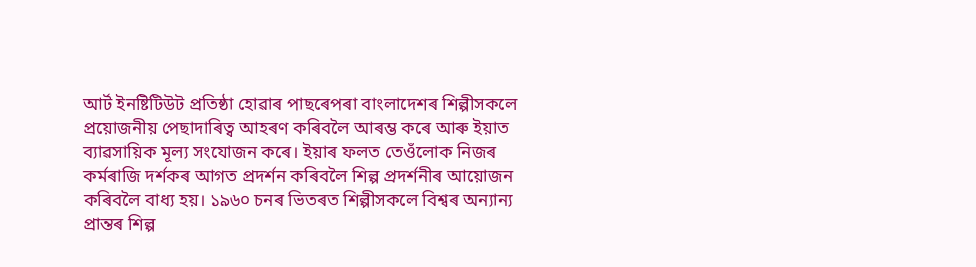আৰ্ট ইনষ্টিটিউট প্ৰতিষ্ঠা হোৱাৰ পাছৰেপৰা বাংলাদেশৰ শিল্পীসকলে প্ৰয়োজনীয় পেছাদাৰিত্ব আহৰণ কৰিবলৈ আৰম্ভ কৰে আৰু ইয়াত ব্যাৱসায়িক মূল্য সংযোজন কৰে। ইয়াৰ ফলত তেওঁলোক নিজৰ কৰ্মৰাজি দৰ্শকৰ আগত প্ৰদৰ্শন কৰিবলৈ শিল্প প্ৰদৰ্শনীৰ আয়োজন কৰিবলৈ বাধ্য হয়। ১৯৬০ চনৰ ভিতৰত শিল্পীসকলে বিশ্বৰ অন্যান্য প্ৰান্তৰ শিল্প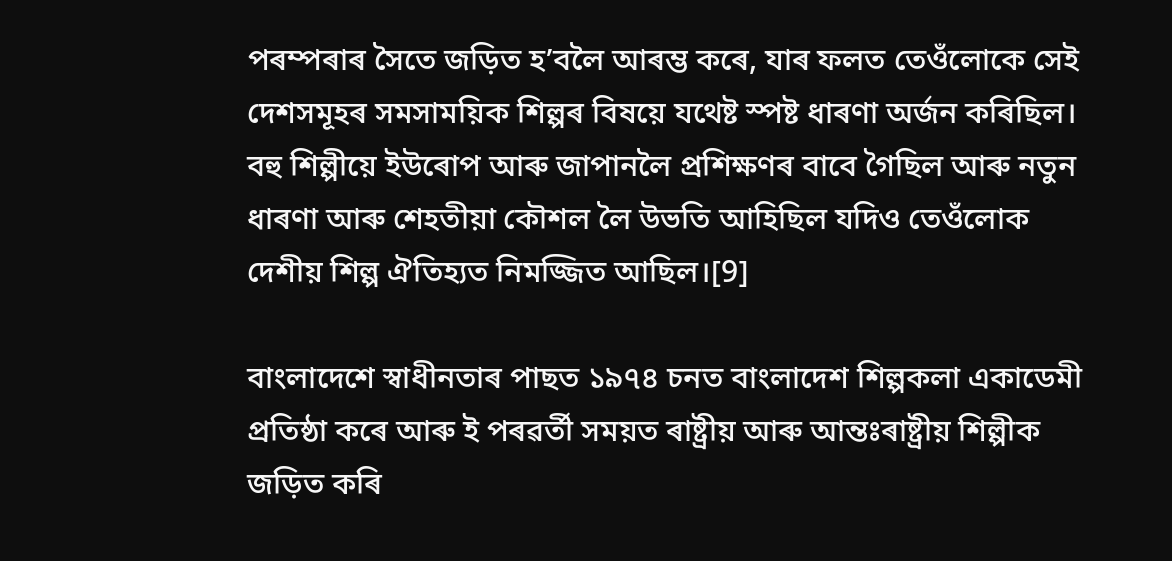পৰম্পৰাৰ সৈতে জড়িত হ’বলৈ আৰম্ভ কৰে, যাৰ ফলত তেওঁলোকে সেই দেশসমূহৰ সমসাময়িক শিল্পৰ বিষয়ে যথেষ্ট স্পষ্ট ধাৰণা অৰ্জন কৰিছিল। বহু শিল্পীয়ে ইউৰোপ আৰু জাপানলৈ প্ৰশিক্ষণৰ বাবে গৈছিল আৰু নতুন ধাৰণা আৰু শেহতীয়া কৌশল লৈ উভতি আহিছিল যদিও তেওঁলোক দেশীয় শিল্প ঐতিহ্যত নিমজ্জিত আছিল।[9]

বাংলাদেশে স্বাধীনতাৰ পাছত ১৯৭৪ চনত বাংলাদেশ শিল্পকলা একাডেমী প্ৰতিষ্ঠা কৰে আৰু ই পৰৱৰ্তী সময়ত ৰাষ্ট্ৰীয় আৰু আন্তঃৰাষ্ট্ৰীয় শিল্পীক জড়িত কৰি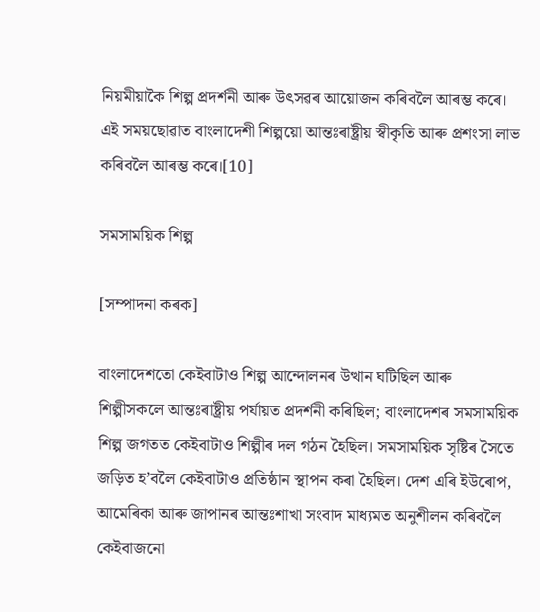নিয়মীয়াকৈ শিল্প প্ৰদৰ্শনী আৰু উৎসৱৰ আয়োজন কৰিবলৈ আৰম্ভ কৰে। এই সময়ছোৱাত বাংলাদেশী শিল্পয়ো আন্তঃৰাষ্ট্ৰীয় স্বীকৃতি আৰু প্ৰশংসা লাভ কৰিবলৈ আৰম্ভ কৰে।[10]

সমসাময়িক শিল্প

[সম্পাদনা কৰক]

বাংলাদেশতো কেইবাটাও শিল্প আন্দোলনৰ উত্থান ঘটিছিল আৰু শিল্পীসকলে আন্তঃৰাষ্ট্ৰীয় পৰ্যায়ত প্ৰদৰ্শনী কৰিছিল; বাংলাদেশৰ সমসাময়িক শিল্প জগতত কেইবাটাও শিল্পীৰ দল গঠন হৈছিল। সমসাময়িক সৃষ্টিৰ সৈতে জড়িত হ’বলৈ কেইবাটাও প্ৰতিষ্ঠান স্থাপন কৰা হৈছিল। দেশ এৰি ইউৰোপ, আমেৰিকা আৰু জাপানৰ আন্তঃশাখা সংবাদ মাধ্যমত অনুশীলন কৰিবলৈ কেইবাজনো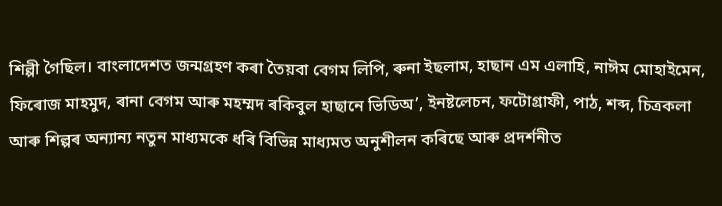শিল্পী গৈছিল। বাংলাদেশত জন্মগ্ৰহণ কৰা তৈয়বা বেগম লিপি, ৰুনা ইছলাম, হাছান এম এলাহি, নাঈম মোহাইমেন, ফিৰোজ মাহমুদ, ৰানা বেগম আৰু মহম্মদ ৰকিবুল হাছানে ভিডিঅ’, ইনষ্টলেচন, ফটোগ্ৰাফী, পাঠ, শব্দ, চিত্ৰকলা আৰু শিল্পৰ অন্যান্য নতুন মাধ্যমকে ধৰি বিভিন্ন মাধ্যমত অনুশীলন কৰিছে আৰু প্ৰদৰ্শনীত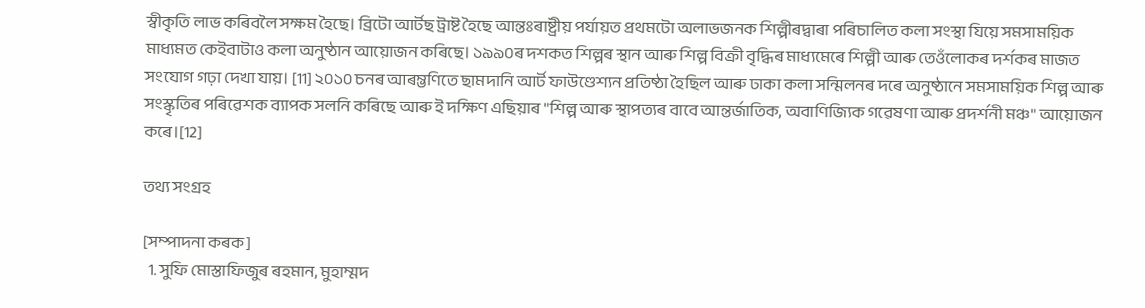স্বীকৃতি লাভ কৰিবলৈ সক্ষম হৈছে। ব্ৰিটো আৰ্টছ ট্ৰাষ্ট হৈছে আন্তঃৰাষ্ট্ৰীয় পৰ্যায়ত প্ৰথমটো অলাভজনক শিল্পীৰদ্বাৰা পৰিচালিত কলা সংস্থা যিয়ে সমসাময়িক মাধ্যমত কেইবাটাও কলা অনুষ্ঠান আয়োজন কৰিছে। ১৯৯০ৰ দশকত শিল্পৰ স্থান আৰু শিল্প বিক্ৰী বৃদ্ধিৰ মাধ্যমেৰে শিল্পী আৰু তেওঁলোকৰ দৰ্শকৰ মাজত সংযোগ গঢ়া দেখা যায়। [11] ২০১০ চনৰ আৰম্ভণিতে ছামদানি আৰ্ট ফাউণ্ডেশ্যন প্ৰতিষ্ঠা হৈছিল আৰু ঢাকা কলা সন্মিলনৰ দৰে অনুষ্ঠানে সমসাময়িক শিল্প আৰু সংস্কৃতিৰ পৰিৱেশক ব্যাপক সলনি কৰিছে আৰু ই দক্ষিণ এছিয়াৰ "শিল্প আৰু স্থাপত্যৰ বাবে আন্তৰ্জাতিক, অবাণিজ্যিক গৱেষণা আৰু প্ৰদৰ্শনী মঞ্চ" আয়োজন কৰে।[12]

তথ্য সংগ্ৰহ

[সম্পাদনা কৰক]
  1. সুফি মোস্তাফিজুৰ ৰহমান, মুহাম্মদ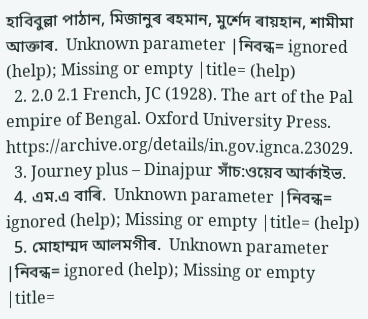হাবিবুল্লা পাঠান, মিজানুৰ ৰহমান, মুৰ্শেদ ৰায়হান, শামীমা আক্তাৰ.  Unknown parameter |নিবন্ধ= ignored (help); Missing or empty |title= (help)
  2. 2.0 2.1 French, JC (1928). The art of the Pal empire of Bengal. Oxford University Press. https://archive.org/details/in.gov.ignca.23029.
  3. Journey plus – Dinajpur সাঁচ:ওয়েব আৰ্কাইভ.
  4. এম.এ বাৰি.  Unknown parameter |নিবন্ধ= ignored (help); Missing or empty |title= (help)
  5. মোহাম্মদ আলমগীৰ.  Unknown parameter |নিবন্ধ= ignored (help); Missing or empty |title=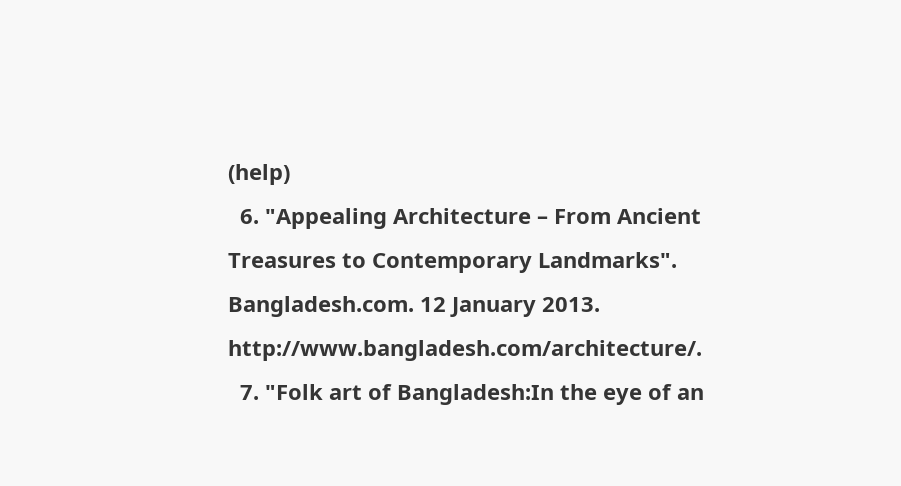(help)
  6. "Appealing Architecture – From Ancient Treasures to Contemporary Landmarks". Bangladesh.com. 12 January 2013. http://www.bangladesh.com/architecture/.
  7. "Folk art of Bangladesh:In the eye of an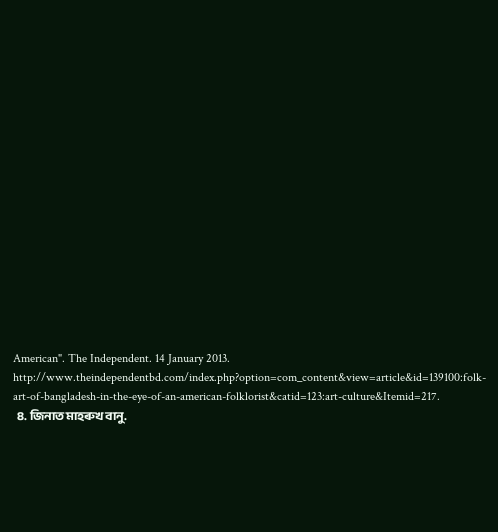American". The Independent. 14 January 2013. http://www.theindependentbd.com/index.php?option=com_content&view=article&id=139100:folk-art-of-bangladesh-in-the-eye-of-an-american-folklorist&catid=123:art-culture&Itemid=217.
  8. জিনাত মাহৰুখ বানু.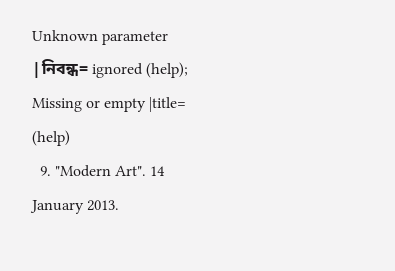Unknown parameter |নিবন্ধ= ignored (help); Missing or empty |title= (help)
  9. "Modern Art". 14 January 2013.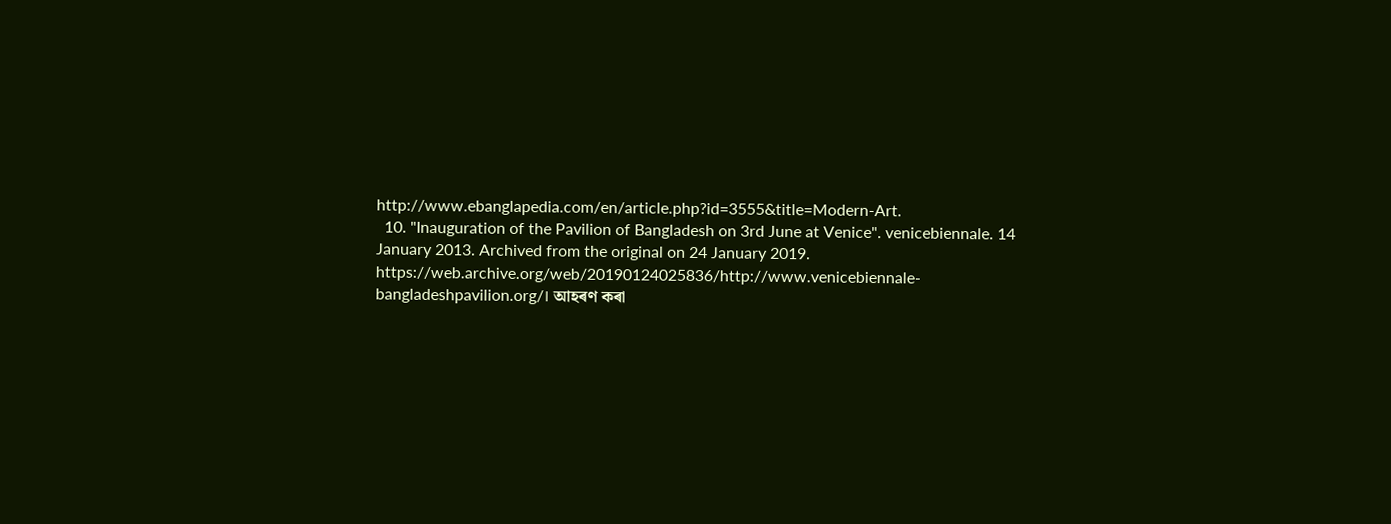http://www.ebanglapedia.com/en/article.php?id=3555&title=Modern-Art.
  10. "Inauguration of the Pavilion of Bangladesh on 3rd June at Venice". venicebiennale. 14 January 2013. Archived from the original on 24 January 2019. https://web.archive.org/web/20190124025836/http://www.venicebiennale-bangladeshpavilion.org/। আহৰণ কৰা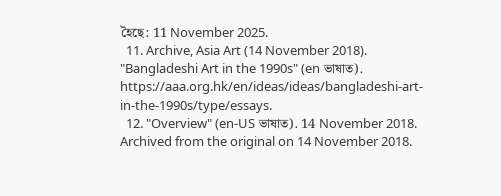হৈছে: 11 November 2025.
  11. Archive, Asia Art (14 November 2018). "Bangladeshi Art in the 1990s" (en ভাষাত). https://aaa.org.hk/en/ideas/ideas/bangladeshi-art-in-the-1990s/type/essays.
  12. "Overview" (en-US ভাষাত). 14 November 2018. Archived from the original on 14 November 2018.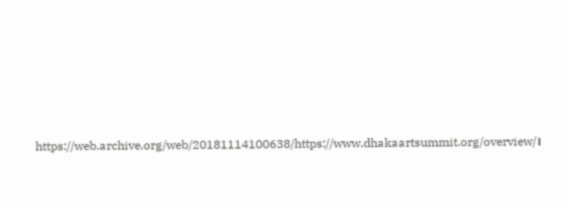https://web.archive.org/web/20181114100638/https://www.dhakaartsummit.org/overview/।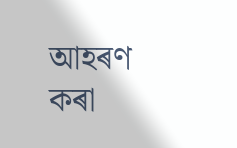আহৰণ কৰা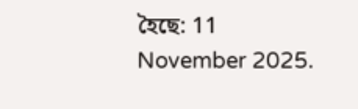হৈছে: 11 November 2025.